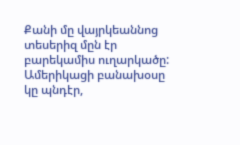Քանի մը վայրկեաննոց տեսերիզ մըն էր բարեկամիս ուղարկածը: Ամերիկացի բանախօսը կը պնդէր,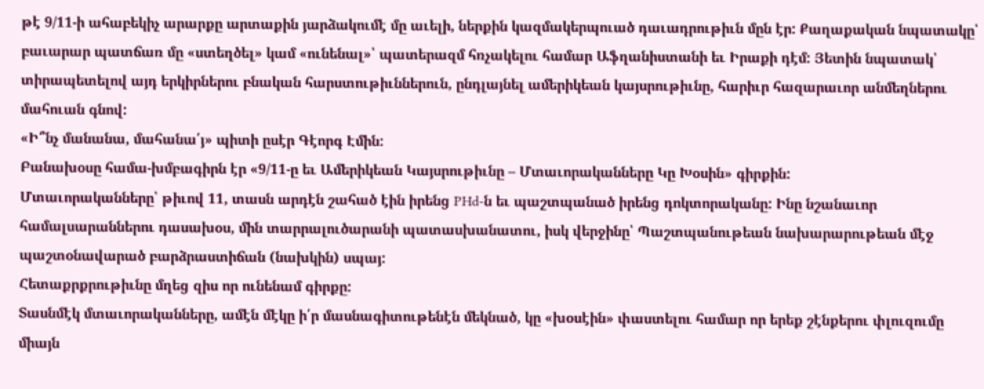թէ 9/11-ի ահաբեկիչ արարքը արտաքին յարձակումէ մը աւելի, ներքին կազմակերպուած դաւադրութիւն մըն էր: Քաղաքական նպատակը՝ բաւարար պատճառ մը «ստեղծել» կամ «ունենալ»՝ պատերազմ հռչակելու համար Աֆղանիստանի եւ Իրաքի դէմ: Յետին նպատակ՝ տիրապետելով այդ երկիրներու բնական հարստութիւններուն, ընդլայնել ամերիկեան կայսրութիւնը, հարիւր հազարաւոր անմեղներու մահուան գնով:
«Ի՞նչ մանանա, մահանա՛յ» պիտի ըսէր Գէորգ Էմին:
Բանախօսը համա-խմբագիրն էր «9/11-ը եւ Ամերիկեան Կայսրութիւնը – Մտաւորականները Կը Խօսին» գիրքին:
Մտաւորականները՝ թիւով 11, տասն արդէն շահած էին իրենց PHd-ն եւ պաշտպանած իրենց դոկտորականը: Ինը նշանաւոր համալսարաններու դասախօս, մին տարրալուծարանի պատասխանատու, իսկ վերջինը՝ Պաշտպանութեան նախարարութեան մէջ պաշտօնավարած բարձրաստիճան (նախկին) սպայ:
Հետաքրքրութիւնը մղեց զիս որ ունենամ գիրքը:
Տասնմէկ մտաւորականները, ամէն մէկը ի՛ր մասնագիտութենէն մեկնած, կը «խօսէին» փաստելու համար որ երեք շէնքերու փլուզումը միայն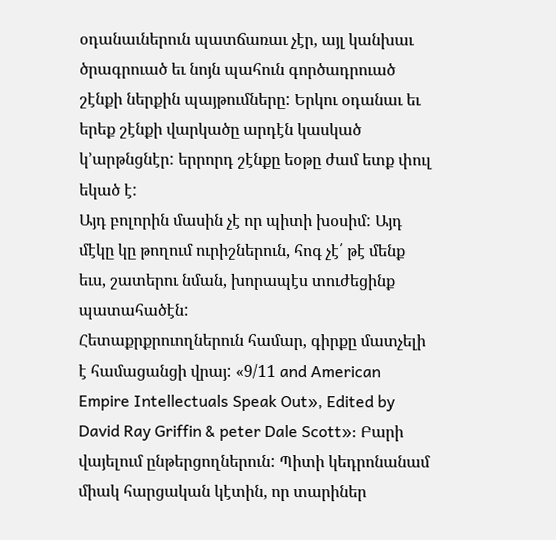օդանաւներուն պատճառաւ չէր, այլ կանխաւ ծրագրուած եւ նոյն պահուն գործադրուած շէնքի ներքին պայթումները: Երկու օդանաւ եւ երեք շէնքի վարկածը արդէն կասկած կ’արթնցնէր: երրորդ շէնքը եօթը ժամ ետք փուլ եկած է:
Այդ բոլորին մասին չէ որ պիտի խօսիմ: Այդ մէկը կը թողում ուրիշներուն, հոգ չէ՛ թէ մենք եւս, շատերու նման, խորապէս տուժեցինք պատահածէն:
Հետաքրքրուողներուն համար, գիրքը մատչելի է համացանցի վրայ: «9/11 and American Empire Intellectuals Speak Out», Edited by David Ray Griffin & peter Dale Scott»: Բարի վայելում ընթերցողներուն: Պիտի կեդրոնանամ միակ հարցական կէտին, որ տարիներ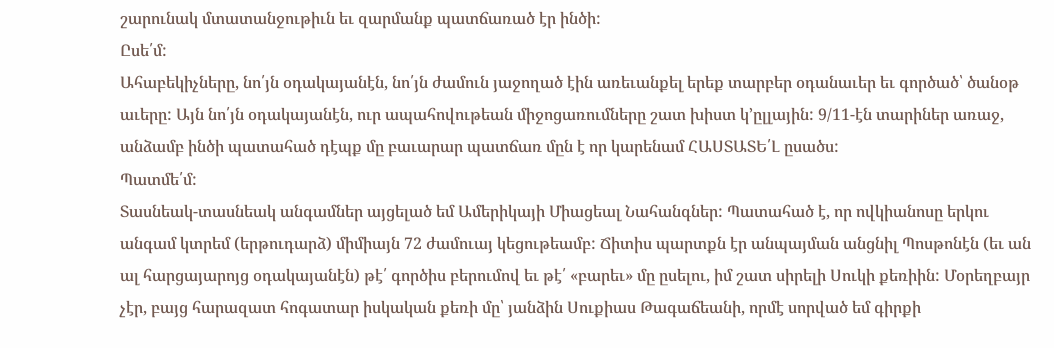շարունակ մտատանջութիւն եւ զարմանք պատճառած էր ինծի:
Ըսե՛մ:
Ահաբեկիչները, նո՛յն օդակայանէն, նո՛յն ժամուն յաջողած էին առեւանքել երեք տարբեր օդանաւեր եւ գործած՝ ծանօթ աւերը: Այն նո՛յն օդակայանէն, ուր ապահովութեան միջոցառումները շատ խիստ կ’ըլլային: 9/11-էն տարիներ առաջ, անձամբ ինծի պատահած դէպք մը բաւարար պատճառ մըն է որ կարենամ ՀԱՍՏԱՏԵ՛Լ ըսածս:
Պատմե՛մ:
Տասնեակ-տասնեակ անգամներ այցելած եմ Ամերիկայի Միացեալ Նահանգներ: Պատահած է, որ ովկիանոսը երկու անգամ կտրեմ (երթուդարձ) միմիայն 72 ժամուայ կեցութեամբ: Ճիտիս պարտքն էր անպայման անցնիլ Պոսթոնէն (եւ ան ալ հարցայարոյց օդակայանէն) թէ՛ գործիս բերումով եւ թէ՛ «բարեւ» մը ըսելու, իմ շատ սիրելի Սուկի քեռիին: Մօրեղբայր չէր, բայց հարազատ հոգատար իսկական քեռի մը՝ յանձին Սուքիաս Թագաճեանի, որմէ սորված եմ գիրքի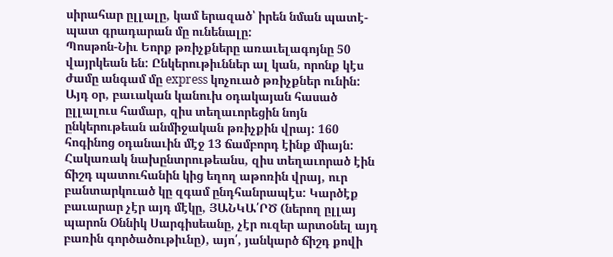սիրահար ըլլալը, կամ երազած՝ իրեն նման պատէ-պատ գրադարան մը ունենալը:
Պոսթոն-Նիւ Եորք թռիչքները առաւելագոյնը 50 վայրկեան են: Ընկերութիւններ ալ կան, որոնք կէս ժամը անգամ մը express կոչուած թռիչքներ ունին:
Այդ օր, բաւական կանուխ օդակայան հասած ըլլալուս համար, զիս տեղաւորեցին նոյն ընկերութեան անմիջական թռիչքին վրայ: 160 հոգինոց օդանաւին մէջ 13 ճամբորդ էինք միայն:
Հակառակ նախընտրութեանս, զիս տեղաւորած էին ճիշդ պատուհանին կից եղող աթոռին վրայ, ուր բանտարկուած կը զգամ ընդհանրապէս: Կարծէք բաւարար չէր այդ մէկը, ՅԱՆԿԱ՛ՐԾ (ներող ըլլայ պարոն Օննիկ Սարգիսեանը, չէր ուզեր արտօնել այդ բառին գործածութիւնը), այո՛, յանկարծ ճիշդ քովի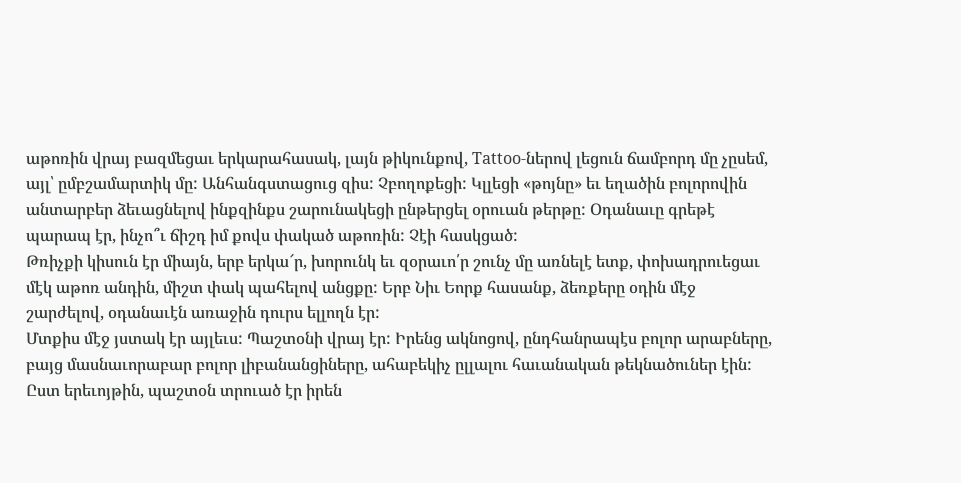աթոռին վրայ բազմեցաւ երկարահասակ, լայն թիկունքով, Tattoo-ներով լեցուն ճամբորդ մը չըսեմ, այլ՝ ըմբշամարտիկ մը: Անհանգստացուց զիս: Չբողոքեցի: Կլլեցի «թոյնը» եւ եղածին բոլորովին անտարբեր ձեւացնելով ինքզինքս շարունակեցի ընթերցել օրուան թերթը: Օդանաւը գրեթէ պարապ էր, ինչո՞ւ ճիշդ իմ քովս փակած աթոռին: Չէի հասկցած:
Թռիչքի կիսուն էր միայն, երբ երկա՜ր, խորունկ եւ զօրաւո՛ր շունչ մը առնելէ ետք, փոխադրուեցաւ մէկ աթոռ անդին, միշտ փակ պահելով անցքը: Երբ Նիւ Եորք հասանք, ձեռքերը օդին մէջ շարժելով, օդանաւէն առաջին դուրս ելլողն էր:
Մտքիս մէջ յստակ էր այլեւս: Պաշտօնի վրայ էր: Իրենց ակնոցով, ընդհանրապէս բոլոր արաբները, բայց մասնաւորաբար բոլոր լիբանանցիները, ահաբեկիչ ըլլալու հաւանական թեկնածուներ էին: Ըստ երեւոյթին, պաշտօն տրուած էր իրեն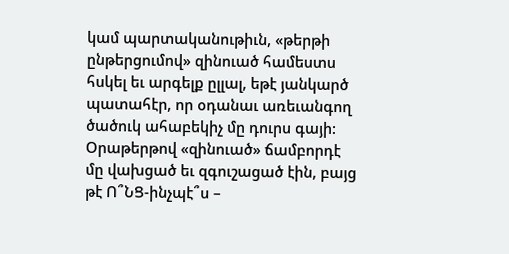կամ պարտականութիւն, «թերթի ընթերցումով» զինուած համեստս հսկել եւ արգելք ըլլալ, եթէ յանկարծ պատահէր, որ օդանաւ առեւանգող ծածուկ ահաբեկիչ մը դուրս գայի:
Օրաթերթով «զինուած» ճամբորդէ մը վախցած եւ զգուշացած էին, բայց թէ Ո՞ՆՑ-ինչպէ՞ս –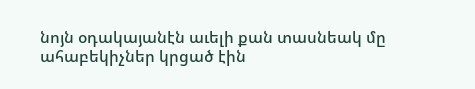նոյն օդակայանէն աւելի քան տասնեակ մը ահաբեկիչներ կրցած էին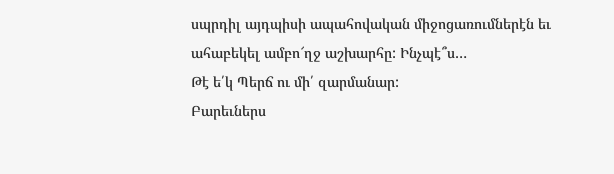սպրդիլ այդպիսի ապահովական միջոցառումներէն եւ ահաբեկել ամբո՜ղջ աշխարհը: Ինչպէ՞ս…
Թէ ե՛կ Պերճ ու մի՛ զարմանար:
Բարեւներս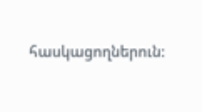հասկացողներուն: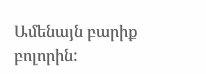Ամենայն բարիք բոլորին: